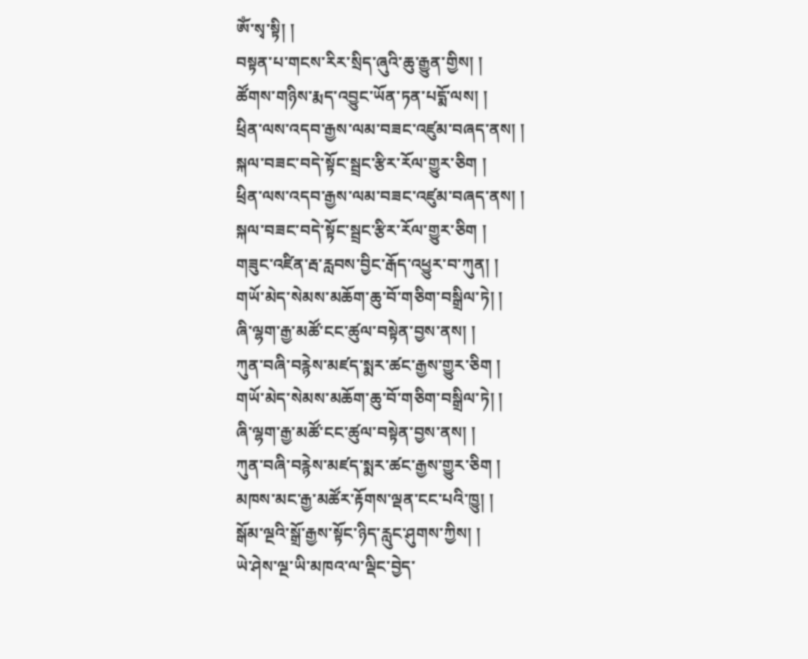ཨོཾ་སྭ་སྟི། །
བསྟན་པ་གངས་རིར་སྲིད་ཞུའི་ཆུ་རྒྱུན་གྱིས། །
ཚོགས་གཉིས་རྨད་འབྱུང་ཡོན་ཏན་པདྨོ་ལས། །
ཕྲིན་ལས་འདབ་རྒྱས་ལམ་བཟང་འཛུམ་བཞད་ནས། །
སྐལ་བཟང་བདེ་སྟོང་སྦྲང་རྩིར་རོལ་གྱུར་ཅིག །
ཕྲིན་ལས་འདབ་རྒྱས་ལམ་བཟང་འཛུམ་བཞད་ནས། །
སྐལ་བཟང་བདེ་སྟོང་སྦྲང་རྩིར་རོལ་གྱུར་ཅིག །
གཟུང་འཛིན་རྦ་རླབས་བྱིང་རྒོད་འཕྱུར་བ་ཀུན། །
གཡོ་མེད་སེམས་མཆོག་ཆུ་བོ་གཅིག་བསྒྲིལ་ཏེ། །
ཞི་ལྷག་རྒྱ་མཚོ་ངང་ཚུལ་བསྟེན་བྱས་ནས། །
ཀུན་བཞི་བརྙེས་མཛད་སྨར་ཚང་རྒྱས་གྱུར་ཅིག །
གཡོ་མེད་སེམས་མཆོག་ཆུ་བོ་གཅིག་བསྒྲིལ་ཏེ། །
ཞི་ལྷག་རྒྱ་མཚོ་ངང་ཚུལ་བསྟེན་བྱས་ནས། །
ཀུན་བཞི་བརྙེས་མཛད་སྨར་ཚང་རྒྱས་གྱུར་ཅིག །
མཁས་མང་རྒྱ་མཚོར་རྟོགས་ལྡན་ངང་པའི་ཁྱུ། །
སྒོམ་ལྔའི་སྒྲོ་རྒྱས་སྟོང་ཉིད་རླུང་ཤུགས་ཀྱིས། །
ཡེ་ཤེས་ལྔ་ཡི་མཁའ་ལ་ལྡིང་བྱེད་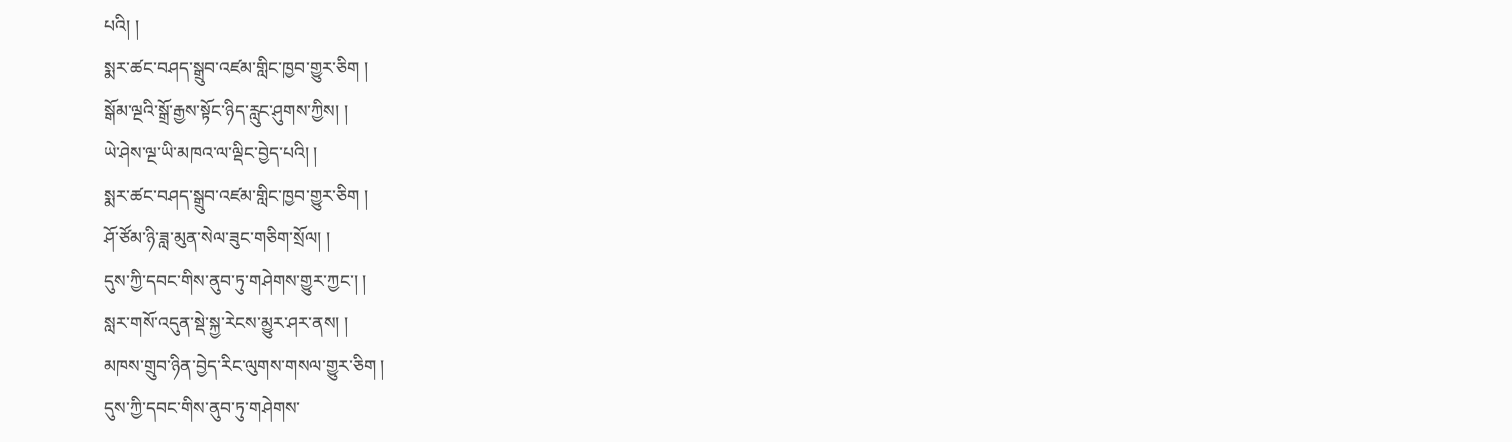པའི། །
སྨར་ཚང་བཤད་སྒྲུབ་འཛམ་གླིང་ཁྱབ་གྱུར་ཅིག །
སྒོམ་ལྔའི་སྒྲོ་རྒྱས་སྟོང་ཉིད་རླུང་ཤུགས་ཀྱིས། །
ཡེ་ཤེས་ལྔ་ཡི་མཁའ་ལ་ལྡིང་བྱེད་པའི། །
སྨར་ཚང་བཤད་སྒྲུབ་འཛམ་གླིང་ཁྱབ་གྱུར་ཅིག །
ཤོ་ཙོམ་ཉི་ཟླ་མུན་སེལ་ཟུང་གཅིག་སྲོལ། །
དུས་ཀྱི་དབང་གིས་ནུབ་ཏུ་གཤེགས་གྱུར་ཀྱང་། །
སླར་གསོ་འདུན་སྡེ་སྐྱ་རེངས་མྱུར་ཤར་ནས། །
མཁས་གྲུབ་ཉིན་བྱེད་རིང་ལུགས་གསལ་གྱུར་ཅིག །
དུས་ཀྱི་དབང་གིས་ནུབ་ཏུ་གཤེགས་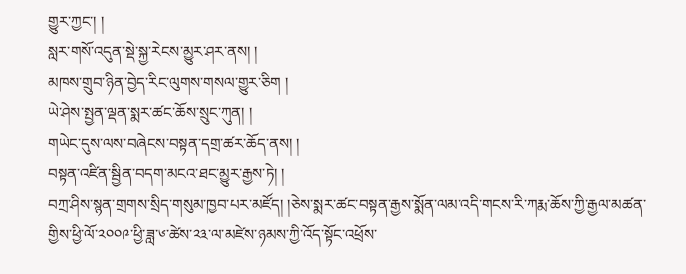གྱུར་ཀྱང་། །
སླར་གསོ་འདུན་སྡེ་སྐྱ་རེངས་མྱུར་ཤར་ནས། །
མཁས་གྲུབ་ཉིན་བྱེད་རིང་ལུགས་གསལ་གྱུར་ཅིག །
ཡེ་ཤེས་སྤྱན་ལྡན་སྨར་ཚང་ཆོས་སྲུང་ཀུན། །
གཡེང་དུས་ལས་བཞེངས་བསྟན་དགྲ་ཚར་ཆོད་ནས། །
བསྟན་འཛིན་སྦྱིན་བདག་མངའ་ཐང་མྱུར་རྒྱས་ཏེ། །
བཀྲ་ཤིས་སྙན་གྲགས་སྲིད་གསུམ་ཁྱབ་པར་མཛོད། །ཅེས་སྨར་ཚང་བསྟན་རྒྱས་སྨོན་ལམ་འདི་གངས་རི་ཀརྨ་ཆོས་ཀྱི་རྒྱལ་མཚན་གྱིས་ཕྱི་ལོ་༢༠༠༩་ཕྱི་ཟླ་༦་ཚེས་༢༣་ལ་མཛེས་ཉམས་ཀྱི་འོད་སྟོང་འཕྲོས་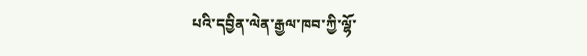པའི་དབྱིན་ལེན་རྒྱལ་ཁབ་ཀྱི་ལྷོ་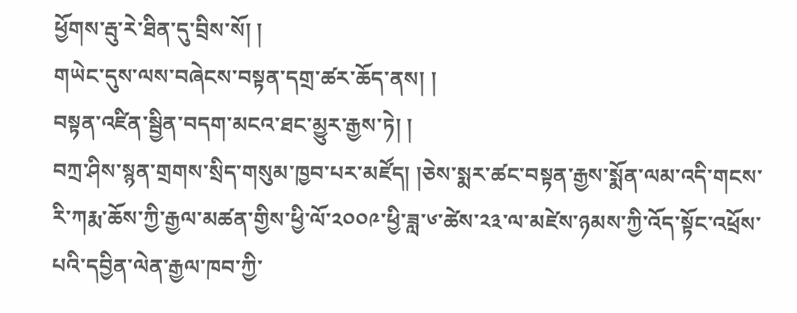ཕྱོགས་རྦུ་རེ་ཐིན་དུ་བྲིས་སོ། །
གཡེང་དུས་ལས་བཞེངས་བསྟན་དགྲ་ཚར་ཆོད་ནས། །
བསྟན་འཛིན་སྦྱིན་བདག་མངའ་ཐང་མྱུར་རྒྱས་ཏེ། །
བཀྲ་ཤིས་སྙན་གྲགས་སྲིད་གསུམ་ཁྱབ་པར་མཛོད། །ཅེས་སྨར་ཚང་བསྟན་རྒྱས་སྨོན་ལམ་འདི་གངས་རི་ཀརྨ་ཆོས་ཀྱི་རྒྱལ་མཚན་གྱིས་ཕྱི་ལོ་༢༠༠༩་ཕྱི་ཟླ་༦་ཚེས་༢༣་ལ་མཛེས་ཉམས་ཀྱི་འོད་སྟོང་འཕྲོས་པའི་དབྱིན་ལེན་རྒྱལ་ཁབ་ཀྱི་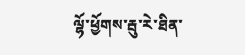ལྷོ་ཕྱོགས་རྦུ་རེ་ཐིན་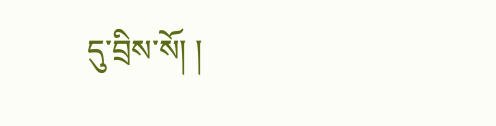དུ་བྲིས་སོ། །